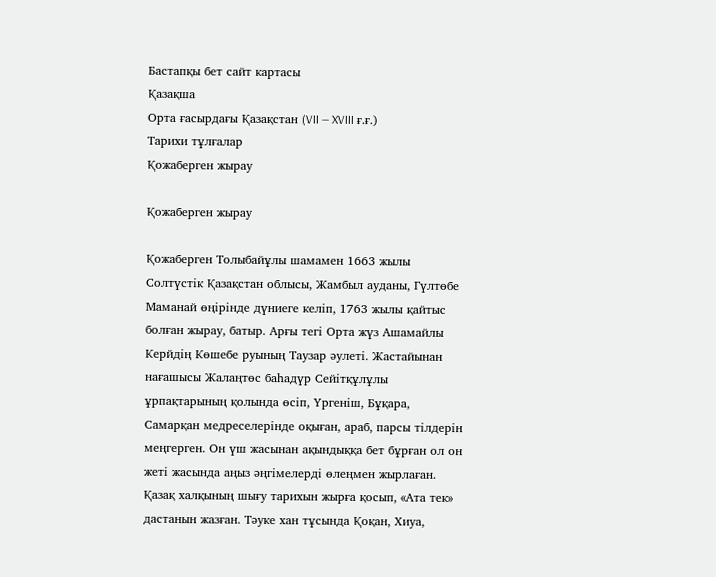Бастапқы бет сайт картасы
Қазақша
Орта ғасырдағы Қазақстан (VII — XVIII ғ.ғ.)
Тарихи тұлғалар
Қожаберген жырау

Қожаберген жырау

Қожаберген Толыбайұлы шамамен 1663 жылы Солтүстік Қазақстан облысы, Жамбыл ауданы, Гүлтөбе Маманай өңірінде дүниеге келіп, 1763 жылы қайтыс болған жырау, батыр. Арғы тегі Орта жүз Ашамайлы Керйдің Көшебе руының Таузар әулеті. Жастайынан нағашысы Жалаңтөс баһадүр Сейітқұлұлы ұрпақтарының қолында өсіп, Үргеніш, Бұқара, Самарқан медреселерінде оқыған, араб, парсы тілдерін меңгерген. Он үш жасынан ақындыққа бет бұрған ол он жеті жасында аңыз әңгімелерді өлеңмен жырлаған. Қазақ халқының шығу тарихын жырға қосып, «Ата тек» дастанын жазған. Тәуке хан тұсында Қоқан, Хиуа,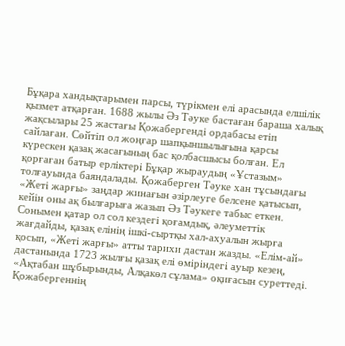Бұқара хандықтарымен парсы, түрікмен елі арасында елшілік қызмет атқарған. 1688 жылы Әз Тәуке бастаған бараша халық жақсылары 25 жастағы Қожабергенді ордабасы етіп сайлаған. Сөйтіп ол жоңғар шапқыншылығына қарсы күрескен қазақ жасағының бас қолбасшысы болған. Ел қорғаған батыр ерліктері Бұқар жыраудың «Ұстазым» толғауында баяндалады. Қожаберген Тәуке хан тұсындағы «Жеті жарғы» заңдар жинағын әзірлеуге белсене қатысып, кейін оны ақ былғарыға жазып Әз Тәукеге табыс еткен. Сонымен қатар ол сол кездегі қоғамдық, әлеуметтік жағдайды, қазақ елінің ішкі-сыртқы хал-ахуалын жырға қосып, «Жеті жарғы» атты тарихи дастан жазды. «Елім-ай» дастанында 1723 жылғы қазақ елі өміріндегі ауыр кезең, «Ақтабан шұбырынды, Алқакөл сұлама» оқиғасын суреттеді. Қожабергеннің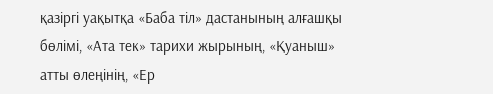қазіргі уақытқа «Баба тіл» дастанының алғашқы бөлімі, «Ата тек» тарихи жырының, «Қуаныш» атты өлеңінің, «Ер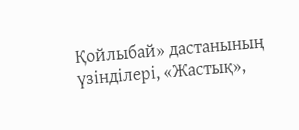Қойлыбай» дастанының үзінділері, «Жастық»,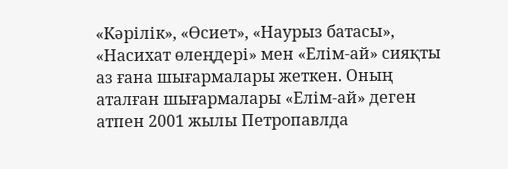«Кәрілік», «Өсиет», «Наурыз батасы», «Насихат өлеңдері» мен «Елім-ай» сияқты аз ғана шығармалары жеткен. Оның аталған шығармалары «Елім-ай» деген атпен 2001 жылы Петропавлда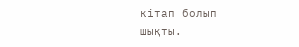кітап болып шықты.